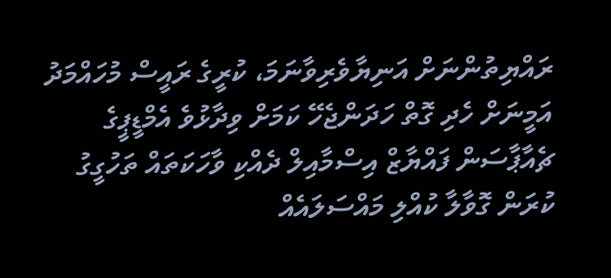ރައްޔިތުންނަށް އަނިޔާވެރިވާނަމަ، ކުރީގެ ރައީސް މުހައްމަދު އަމީނަށް ހެދި ގޮތް ހަދަންޖެހޭ ކަމަށް ވިދާޅުވެ އެމްޑީޕީގެ ޗެއާޕާސަން ފައްޔާޒް އިސްމާއިލް ދެއްކި ވާހަކަތައް ތަހުގީގު ކުރަން ގޮވާލާ ކުއްލި މައްސަލައެއް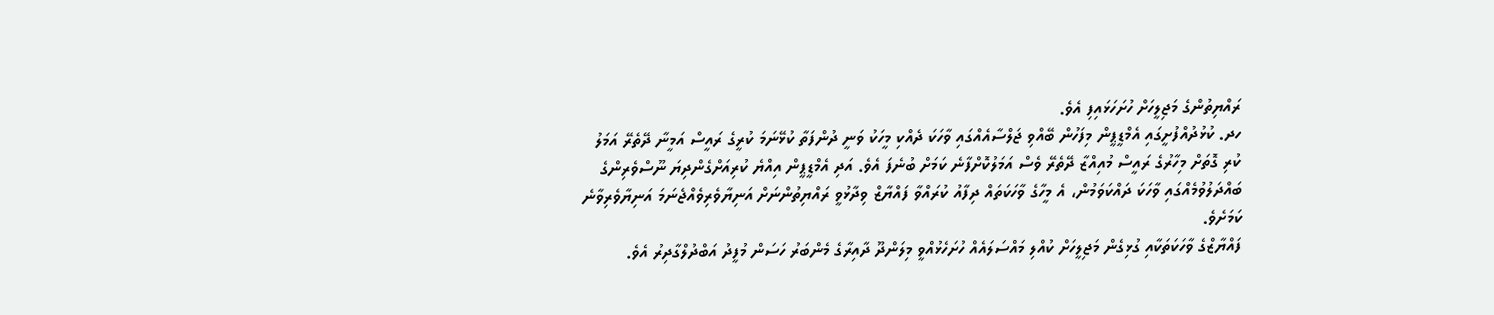ރައްޔިތުންގެ މަޖިލީހަށް ހުށަހަޅައިފި އެވެ.
ހދ. ކުޅުދުއްފުށީގައި އެމްޑީޕީން މިފަހުން ބޭއްވި ޖަލްސާއެއްގައި ވާހަކަ ދެއްކި މީހަކު ވަނީ ދުންފަތާ ކުޅޭނަމަ ކުރީގެ ރައީސް އަމީނާ ދޭތެރޭ އަމަލު ކުރި ގޮތަށް މިހާރުގެ ރައީސް މުއިއްޒާ ދޭތެރޭ ވެސް އަމަލުކޮށްފާނެ ކަމަށް ބުނެފަ އެވެ. އަދި އެމްޑީޕީން އިއްޔެ ކުރިއަށްގެންދިޔަ ނޫސްވެރިންގެ ބައްދަލުވުމެއްގައި ވާހަކަ ދައްކަވަމުން، އެ މީހާގެ ވާހަކަތައް ދިފާއު ކުރައްވާ ފައްޔާޒް ވިދާޅުވީ ރައްޔިތުންނަށް އަނިޔާވެރިވެއްޖެނަމަ އަނިޔާވެރިވާނެ ކަމަށެވެ.
ފައްޔާޒްގެ ވާހަކަތަކާއި ގުޅިގެން މަޖިލީހަށް ކުއްލި މައްސަލައެއް ހުށަހެޅުއްވީ މިލަންދޫ ދާއިރާގެ މެންބަރު ހަސަން މުފީދު އަބްދުލްގާދިރު އެވެ.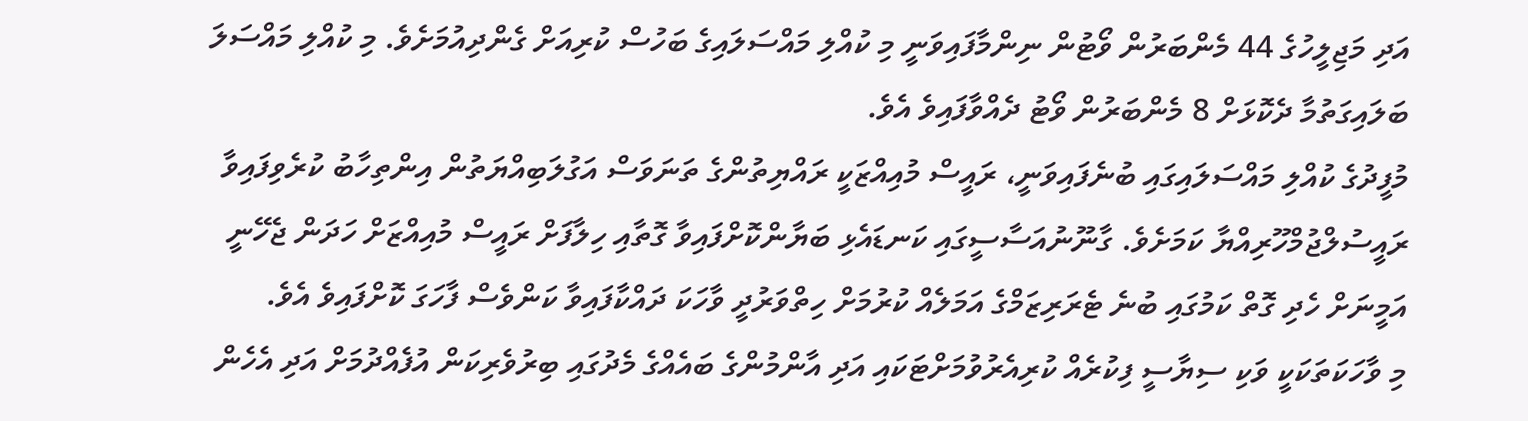އަދި މަޖިލީހުގެ 44 މެންބަރުން ވޯޓުން ނިންމާފައިވަނީ މި ކުއްލި މައްސަލައިގެ ބަހުސް ކުރިއަށް ގެންދިއުމަށެވެ. މި ކުއްލި މައްސަލަ ބަލައިގަތުމާ ދެކޮޅަށް 8 މެންބަރުން ވޯޓު ދެއްވާފައިވެ އެވެ.
މުފީދުގެ ކުއްލި މައްސަލައިގައި ބުނެފައިވަނީ، ރައީސް މުއިއްޒަކީ ރައްޔިތުންގެ ތަނަވަސް އަގުލަބިއްޔަތުން އިންތިހާބު ކުރެވިފައިވާ ރައީސުލްޖުމްހޫރިއްޔާ ކަމަށެވެ. ގާނޫނުއަސާސީގައި ކަނޑައެޅި ބަޔާންކޮށްފައިވާ ގޮތާއި ހިލާފަށް ރައީސް މުއިއްޒަށް ހަދަން ޖެހޭނީ އަމީނަށް ހެދި ގޮތް ކަމުގައި ބުނެ ޓެރަރިޒަމްގެ އަމަލެއް ކުރުމަށް ހިތްވަރުދީ ވާހަކަ ދައްކާފައިވާ ކަންވެސް ފާހަގަ ކޮށްފައިވެ އެވެ.
މި ވާހަކަތަކަކީ ވަކި ސިޔާސީ ފިކުރެއް ކުރިއެރުވުމަށްޓަކައި އަދި އާންމުންގެ ބައެއްގެ މެދުގައި ބިރުވެރިކަން އުފެއްދުމަށް އަދި އެހެން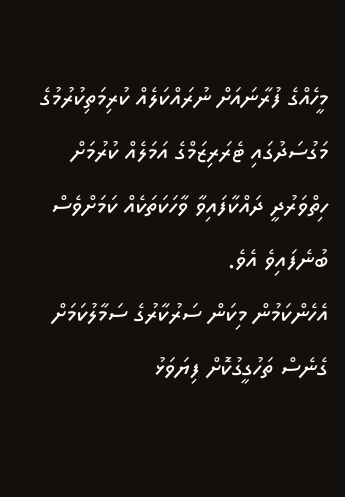މީހެއްގެ ފުރާނައަށް ނުރައްކަލެއް ކުރިމަތިކުރުމުގެ މަގުސަދުގައި ޓެރަރިޒަމްގެ އަމަލެއް ކުރުމަށް ހިތްވަރުދީ ދައްކާފައިވާ ވާހަކަތަކެއް ކަމަށްވެސް ބުނެފައިވެ އެވެ.
އެހެންކަމުން މިކަން ސަރުކާރުގެ ސަމާލުކަމަށް ގެނެސް ތަހުގީގުކޮށް ފިޔަވަޅު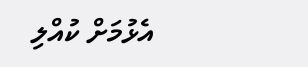އެޅުމަށް ކުއްލި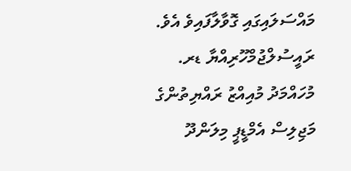މައްސަލައިގައި ގޮވާލާފައިވެ އެވެ.
ރައީސުލްޖުމްހޫރިއްޔާ ޑރ. މުހައްމަދު މުއިއްޒު ރައްޔިތުންގެ މަޖިލިސް އެމްޑީޕީ މިލަންދޫ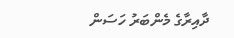ދާއިރާގެ މެންބަރު ހަސަން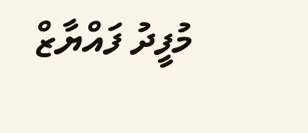މުފީދު ފައްޔާޒް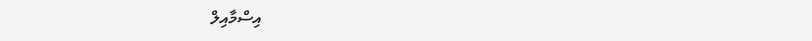އިސްމާއިލް